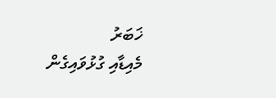ޚަބަރު
މެއިޑާއި ގުޅުވައިގެން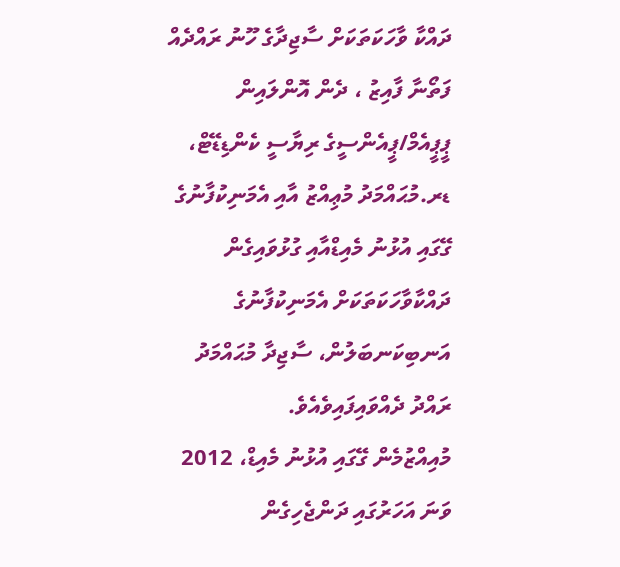ދައްކާ ވާހަކަތަކަށް ސާޖިދާގެ ހޫނު ރައްދެއް
ފަތޯނާ ފާއިޒު ، ދެން އޮންލައިން
ޕީޕީއެމް/ޕީއެންސީގެ ރިޔާސީ ކެންޑިޑޭޓް، ޑރ.މުޙައްމަދު މުޢިއްޒު އާއި އެމަނިކުފާނުގެ ގޭގައި އުޅުނު މެއިޑްއާއި ގުޅުވައިގެން ދައްކާވާހަކަތަކަށް އެމަނިކުފާނުގެ އަނބިކަނބަލުން، ސާޖިދާ މުޙައްމަދު ރައްދު ދެއްވައިފައިވެއެވެ.
މުއިއްޒުމެން ގޭގައި އުޅުނު މެއިޑް، 2012 ވަނަ އަހަރުގައި ދަންޖެހިގެން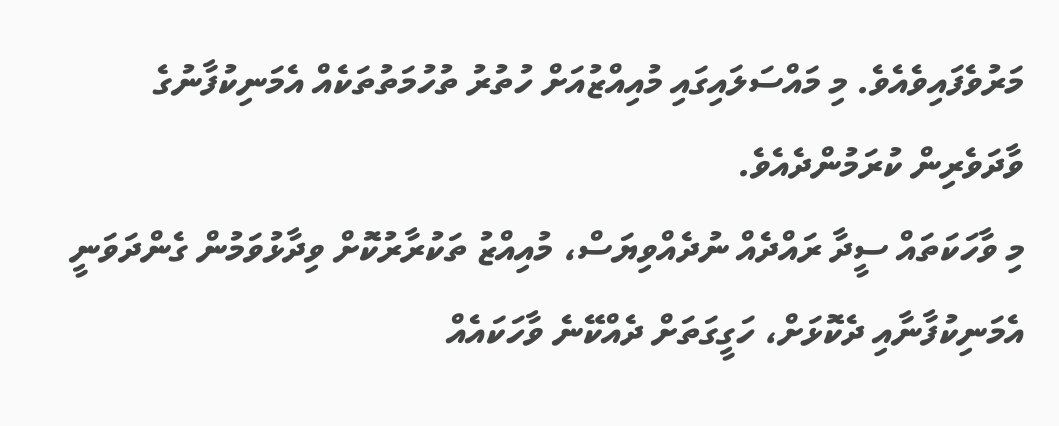މަރުވެފައިވެއެވެ. މި މައްސަލައިގައި މުއިއްޒުއަށް ހުތުރު ތުހުމަތުތަކެއް އެމަނިކުފާނުގެ ވާދަވެރިން ކުރަމުންދެއެވެ.
މި ވާހަކަތައް ސީދާ ރައްދެއް ނުދެއްވިޔަސް، މުއިއްޒު ތަކުރާރުކޮށް ވިދާޅުވަމުން ގެންދަވަނީ އެމަނިކުފާނާއި ދެކޮޅަށް، ހަގީގަތަށް ދެއްކޭނެ ވާހަކައެއް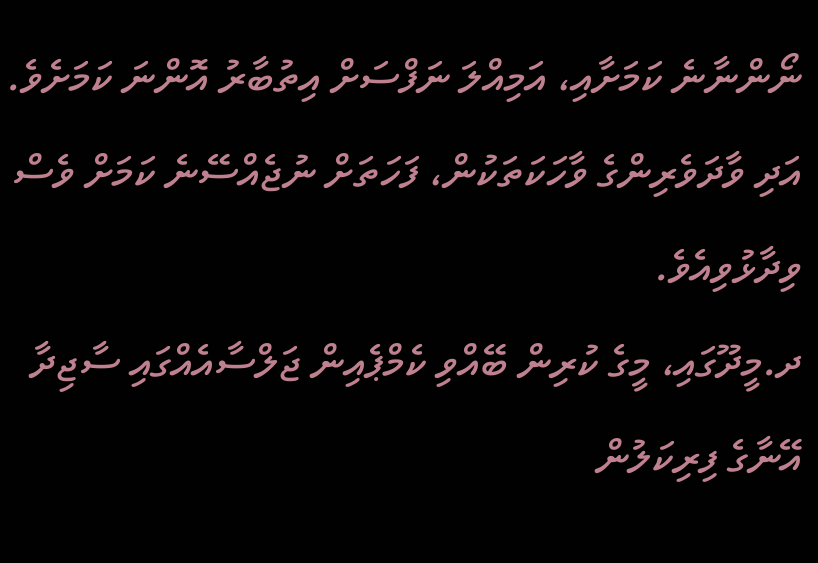ނޯންނާނެ ކަމަށާއި، އަމިއްލަ ނަފްސަށް އިތުބާރު އޮންނަ ކަމަށެވެ.
އަދި ވާދަވެރިންގެ ވާހަކަތަކުން، ފަހަތަށް ނުޖެއްސޭނެ ކަމަށް ވެސް ވިދާޅުވިއެވެ.
ދ.މީދޫގައި، މީގެ ކުރިން ބޭއްވި ކެމްޕެއިން ޖަލްސާއެއްގައި ސާޖިދާ އޭނާގެ ފިރިކަލުން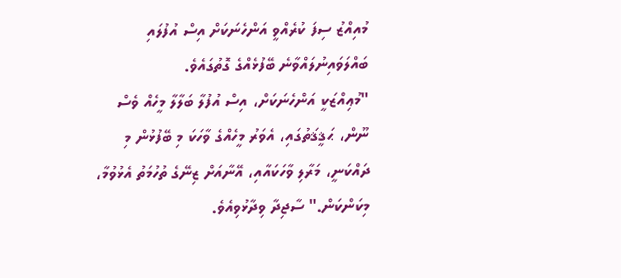މުއިއްޒު ސިފަ ކުރެއްވީ އަންހެނަކަށް އިސް އުފުލައި ބައްލަވައިނުލައްވާނެ ބޭފުޅެއްގެ ގޮތުގައެވެ.
"މުޢިއްޒަކީ އަންހެނަކަށް، އިސް އުފުލާ ބަލާލާ މީހެއް ވެސް ނޫން، ޙަޤީޤަތުގައި، އެވަރު މީހެއްގެ ވާހަކަ މި ބޭފުޅުން މި ދައްކަނީ، މަރާލި ވާހަކައާއި، އޭނާއަށް ޒިނޭގެ ތުހުމަތު އެޅުވުމާ، މިކަންކަން." ސާޖިދާ ވިދާޅުވިއެވެ.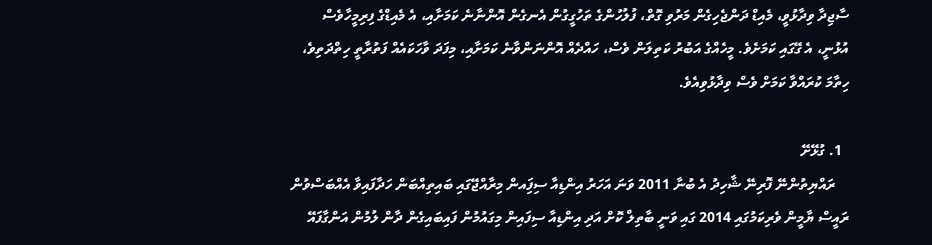ސާޖިދާ ވިދާޅުވީ، މެއިޑް ދަންޖެހިގެން މަރުވި ގޮތް، ފުލުހުންގެ ތަހުގީގުން އެނގެން އޮންނާނެ ކަމަށާއި، އެ މެއިޑްގެ ފިރިމީހާވެސް އުޅުނީ، އެ ގޭގައި ކަމަށެވެ. މީހެއްގެ އަބުރު ކަތިލަން ވެސް، ހައްދެއް އޮންނަންވާނެ ކަމަށާއި، މިފަދަ ވާހަކައެއް ފަތުރާތީ ހިތްދަތިވެ، ހިތާމަ ކުރައްވާ ކަމަށް ވެސް ވިދާޅުވިއެވެ.

  1. ގުޅޭށޭ
    ރައްޔިތުންނޭ ފޮރިނޭ ޝާހިދު އެ ބުނާ 2011 ވަނަ އަހަރު އިންޑިއާ ސިފަިއން މިރާއްޖޭގައި ބައިތިއްބަން ހަދާފައިވާ އެއްބަސްވުން ރައީސް ޔާމީން ވެރިކަމުގައި 2014 ގައި ވަނީ ބާތިލް ކޮށް އަދި އިންޑިއާ ސިފައިން މިގައުމުން ފައިބައިގެން ދާން ލުމުން އަންގާފައޭ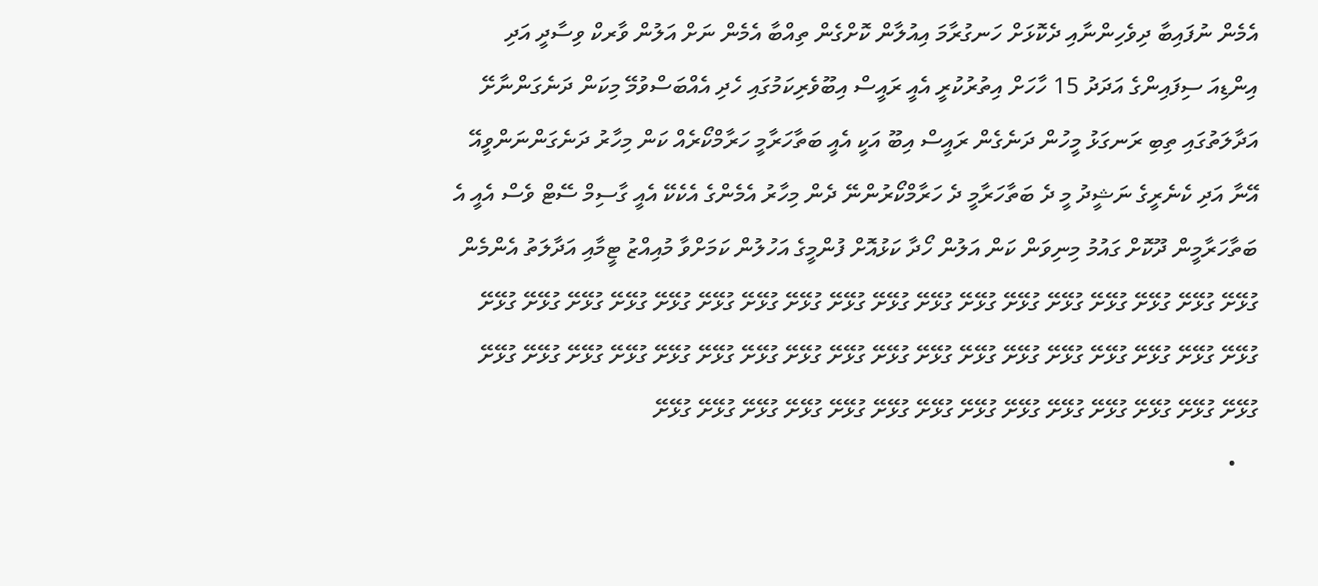އެމެން ނުފައިބާ ދިވެހިންނާއި ދެކޮޅަށް ހަނގުރާމަ އިއުލާން ކޮށްގެން ތިއްބާ އެމެން ނަށް އަލުން ވާރކް ވިސާދީ އަދި އިންޑިއަ ސިފައިންގެ އަދަދު 15 ހާހަށް އިތުރުކުރީ އެއީ ރައީސް އިބޫވެރިކަމުގައި ހެދި އެއްބަސްވުމޭ މިކަން ދަނެގަންނާށޭ އަދާލަތުގައި ތިބި ރަނގަޅު މީހުން ދަނެގެން ރައީސް އިބޫ އަކީ އެއީ ބަތާހަރާމީ ހަރާމްކޯރެއް ކަން މިހާރު ދަނެގަންނަންވީއޭ އޭނާ އަދި ކެނެރީގެ ނަޝީދު މީ ދެ ބަތާހަރާމީ ދެ ހަރާމްކޯރުންނޭ ދެން މިހާރު އެމެންގެ އެކެކޭ އެއީ ގާސިމް ސޭޓް ވެސް އެއީ އެ ބަތާހަރާމީން ދޫކޮށް ގައުމު މިނިވަން ކަން އަލުން ހޯދާ ކަޅުއޮށް ފުންމީގެ އަހުލުން ކަމަށްވާ މުއިއްޒު ޓީމާއި އަދާލަތު އެންމެން ގުޅޭށޭ ގުޅޭށޭ ގުޅޭށޭ ގުޅޭށޭ ގުޅޭށޭ ގުޅޭށޭ ގުޅޭށޭ ގުޅޭށޭ ގުޅޭށޭ ގުޅޭށޭ ގުޅޭށޭ ގުޅޭށޭ ގުޅޭށޭ ގުޅޭށޭ ގުޅޭށޭ ގުޅޭށޭ ގުޅޭށޭ ގުޅޭށޭ ގުޅޭށޭ ގުޅޭށޭ ގުޅޭށޭ ގުޅޭށޭ ގުޅޭށޭ ގުޅޭށޭ ގުޅޭށޭ ގުޅޭށޭ ގުޅޭށޭ ގުޅޭށޭ ގުޅޭށޭ ގުޅޭށޭ ގުޅޭށޭ ގުޅޭށޭ ގުޅޭށޭ ގުޅޭށޭ ގުޅޭށޭ ގުޅޭށޭ ގުޅޭށޭ ގުޅޭށޭ ގުޅޭށޭ ގުޅޭށޭ ގުޅޭށޭ ގުޅޭށޭ ގުޅޭށޭ ގުޅޭށޭ ގުޅޭށޭ ގުޅޭށޭ ގުޅޭށޭ ގުޅޭށޭ ގުޅޭށޭ ގުޅޭށޭ
    •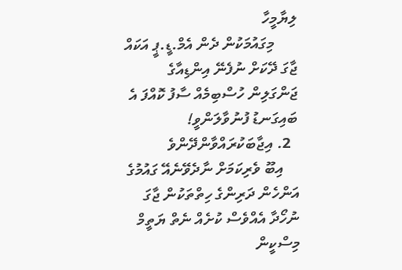ލިޔާމީހާ
      މިގައުމަކުން ދެން އެމް.ޑީ.ޕީ އަކައް ޖާގަ ދޭކަށް ނުފެނޭ އިންޑިއާގެ ޖަންގަލިން ހުސްބިމެއް ސާފު ކޮއްފަ އެ ބައިގަނޑު ފުނުވާލަންވީ!
  2. އިޖާބަކުރައްވާންދޭންވެ
    އިބޫ ވެރިކަމަށް ނާދެވޭނެއޭ ގައުމުގެ އަންހެން ދަރިންގެ ހިތްތަކުން ޖާގަ ނުހޯދާ އެއްވެސް ކުށެއް ނެތް ޔަތީމް މިސްކީން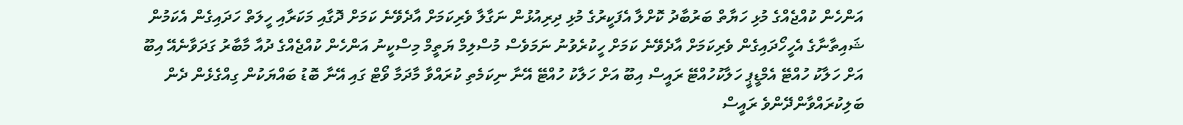އަންހެން ކުއްޖެއްގެ މުޅި ހަޔާތް ބަރުބާދު ކޮށްލާ އެފަކީރުގެ މުޅި ދިރިއުޅުން ނަގާލާ ވެރިކަމަށް އާދެވޭނެ ކަމަށް ދޮގާއި މަކަރާއި ހީލަތް ހަދައިގެން އެކަމުން ޝައިތާނާގެ އެހީހޯދައިގެން ވެރިކަމަށް އާދެވޭނެ ކަމަށް ހީކުރެވުނު ނަމަވެސް މުސްލިމް ޔަތީމް މިސްކީނު އަންހެން ކުއްޖެއްގެ ދުއާ މާބާރު ގަދަވާނެއޭ އިބޫ އަށް ހަލާކު ހުއްޓޭ އެމްޑީޕީ ހަލާކުހުއްޓޭ ރައީސް އިބޫ އަށް ހަލާކު ހުއްޓޭ އޭނާ ނިކަމެތި ކުރައްވާ މާދަމާ ވޯޓް ގައި އޭނާ ބޮޑު ބައްޔަކުން ގިއްގެޅެން ދެން ބަލިކުރައްވާންދޭންވެ ރައީސް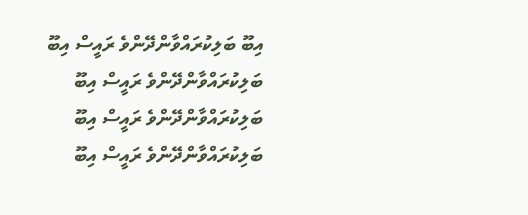އިބޫ ބަލިކުރައްވާންދޭންވެ ރައީސް އިބޫ ބަލިކުރައްވާންދޭންވެ ރައީސް އިބޫ ބަލިކުރައްވާންދޭންވެ ރައީސް އިބޫ ބަލިކުރައްވާންދޭންވެ ރައީސް އިބޫ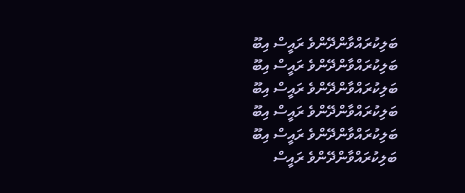ބަލިކުރައްވާންދޭންވެ ރައީސް އިބޫ ބަލިކުރައްވާންދޭންވެ ރައީސް އިބޫ ބަލިކުރައްވާންދޭންވެ ރައީސް އިބޫ ބަލިކުރައްވާންދޭންވެ ރައީސް އިބޫ ބަލިކުރައްވާންދޭންވެ ރައީސް އިބޫ ބަލިކުރައްވާންދޭންވެ ރައީސް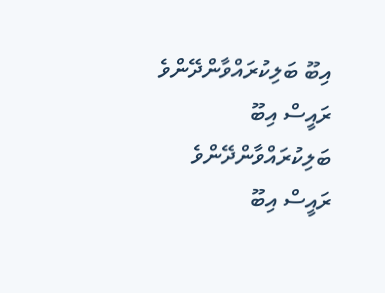އިބޫ ބަލިކުރައްވާންދޭންވެ ރައީސް އިބޫ ބަލިކުރައްވާންދޭންވެ ރައީސް އިބޫ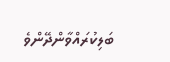ބަލިކުރައްވާންދޭންވެ